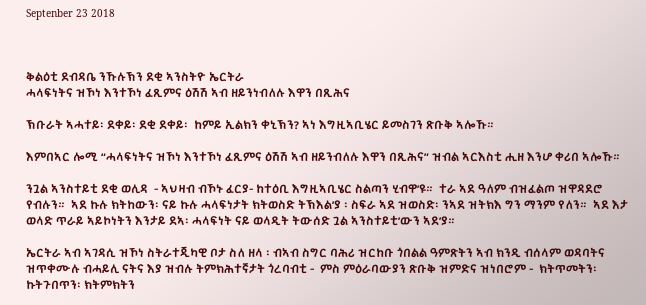Septenber 23 2018



ቅልዕቲ ደብዳቤ ንኹሉኽን ደቂ ኣንስትዮ ኤርትራ
ሓላፍነትና ዝኾነ እንተኾነ ፈጺምና ዕሽሽ ኣብ ዘይንነብለሉ እዋን በጺሕና

ኽቡራት ኣሓተይ፡ ደቀይ፡ ደቂ ደቀይ፡  ከምይ ኢልክን ቀኒኽን? ኣነ እግዚኣቢሄር ይመስገን ጽቡቅ ኣሎኹ።

እምበኣር ሎሚ “ሓላፍነትና ዝኾነ እንተኾነ ፈጺምና ዕሽሽ ኣብ ዘይንብለሉ እዋን በጺሕና” ዝብል ኣርእስቲ ሒዘ እንሆ ቀሪበ ኣሎኹ።

ንጓል ኣንስተይቲ ደቂ ወሊዳ  - ኣህዛብ ብኾኑ ፈርያ- ከተዕቢ እግዚኣቢሄር ስልጣን ሂብዋ’ዩ።  ተራ ኣደ ዓለም ብዝፈልጦ ዝዋዳደሮ የብሉን።  ኣደ ኩሉ ክትከውን፡ ናይ ኩሉ ሓላፍነታት ክትወስድ ትኽእል’ያ ፡ ስፍራ ኣደ ዝወስድ፡ ንኣደ ዝትክእ ግን ማንም የለን።  ኣደ እታ ወላድ ጥራይ ኣይኮነትን እንታይ ደኣ፡ ሓላፍነት ናይ ወላዲት ትውሰድ ጓል ኣንስተይቲ’ውን ኣደ’ያ።

ኤርትራ ኣብ ኣገዳሲ ዝኾነ ስትራተጂካዊ ቦታ ስለ ዘላ ፡ ብኣብ ስግር ባሕሪ ዝርከቡ ጎበልል ዓምጽትን ኣብ ክንዲ ብሰላም ወዳባትና ዝጥቀሙሉ ብሓይሊ ናትና እያ ዝብሉ ትምክሕተኛታት ጎረባብቲ -  ምስ ምዕራባውያን ጽቡቅ ዝምድና ዝነበሮም -  ክትጥመትን፡ ኩትጉበጥን፡ ክትምክትን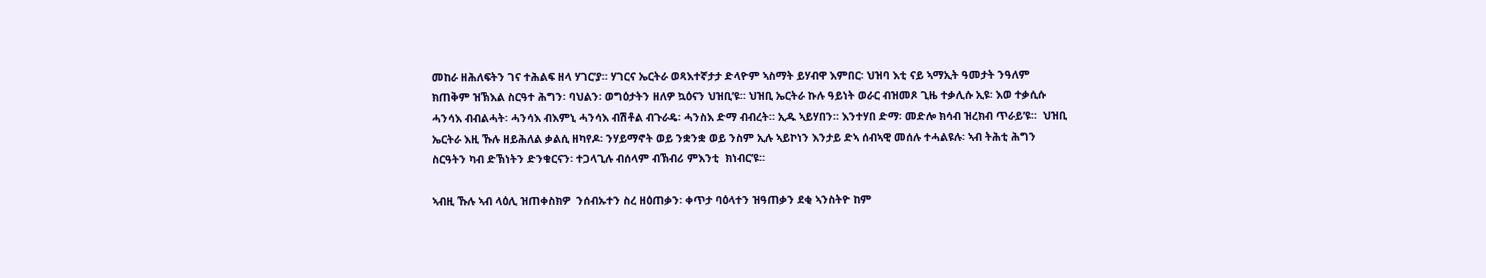መከራ ዘሕለፍትን ገና ተሕልፍ ዘላ ሃገር’ያ። ሃገርና ኤርትራ ወጻእተኛታታ ድላዮም ኣስማት ይሃብዋ እምበር፡ ህዝባ እቲ ናይ ኣማኢት ዓመታት ንዓለም ክጠቅም ዝኽእል ስርዓተ ሕግን፡ ባህልን፡ ወግዕታትን ዘለዎ ኳዕናን ህዝቢ’ዩ። ህዝቢ ኤርትራ ኩሉ ዓይነት ወራር ብዝመጾ ጊዜ ተቃሊሱ ኢዩ፡ እወ ተቃሲሱ ሓንሳእ ብብልሓት፡ ሓንሳእ ብእምኒ ሓንሳእ ብሽቶል ብጉራዴ፡ ሓንስእ ድማ ብብረት። ኢዱ ኣይሃበን። እንተሃበ ድማ፡ መድሎ ክሳብ ዝረክብ ጥራይ’ዩ።  ህዝቢ ኤርትራ እዚ ኹሉ ዘይሕለል ቃልሲ ዘካየዶ፡ ንሃይማኖት ወይ ንቋንቋ ወይ ንስም ኢሉ ኣይኮነን እንታይ ድኣ ሰብኣዊ መሰሉ ተሓልዩሉ፡ ኣብ ትሕቲ ሕግን ስርዓትን ካብ ድኽነትን ድንቁርናን፡ ተጋላጊሉ ብሰላም ብኽብሪ ምእንቲ  ክነብር’ዩ።

ኣብዚ ኹሉ ኣብ ላዕሊ ዝጠቀስክዎ  ንሰብኡተን ስረ ዘዕጠቃን፡ ቀጥታ ባዕላተን ዝዓጠቃን ደቂ ኣንስትዮ ከም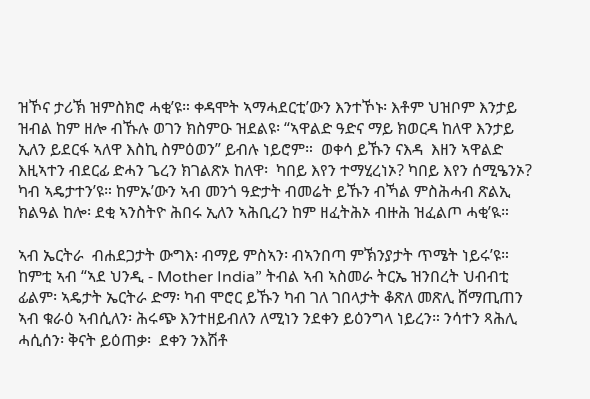ዝኾና ታሪኽ ዝምስክሮ ሓቂ’ዩ። ቀዳሞት ኣማሓደርቲ’ውን እንተኾኑ፡ እቶም ህዝቦም እንታይ ዝብል ከም ዘሎ ብኹሉ ወገን ክስምዑ ዝደልዩ፡ “ኣዋልድ ዓድና ማይ ክወርዳ ከለዋ እንታይ ኢለን ይደርፋ ኣለዋ እስኪ ስምዕወን” ይብሉ ነይሮም።  ወቀሳ ይኹን ናእዳ  እዘን ኣዋልድ እዚኣተን ብደርፊ ድሓን ጌረን ክገልጽኦ ከለዋ፡  ካበይ እየን ተማሂረነኦ? ካበይ እየን ሰሚዔንኦ?  ካብ ኣዴታተን’ዩ። ከምኡ’ውን ኣብ መንጎ ዓድታት ብመሬት ይኹን ብኻል ምስሕሓብ ጽልኢ ክልዓል ከሎ፡ ደቂ ኣንስትዮ ሕበሩ ኢለን ኣሕቢረን ከም ዘፈትሕኦ ብዙሕ ዝፈልጦ ሓቂ’ዪ።

ኣብ ኤርትራ  ብሐደጋታት ውግእ፡ ብማይ ምስኣን፡ ብኣንበጣ ምኽንያታት ጥሜት ነይሩ’ዩ።  ከምቲ ኣብ “ኣደ ህንዲ - Mother India” ትብል ኣብ ኣስመራ ትርኤ ዝንበረት ህብብቲ ፊልም፡ ኣዴታት ኤርትራ ድማ፡ ካብ ሞሮር ይኹን ካብ ገለ ገበላታት ቆጽለ መጽሊ ሸማጢጠን ኣብ ቁራዕ ኣብሲለን፡ ሕሩጭ እንተዘይብለን ለሚነን ንደቀን ይዕንግላ ነይረን። ንሳተን ጻሕሊ ሓሲሰን፡ ቅናት ይዕጠቃ፡  ደቀን ንእሽቶ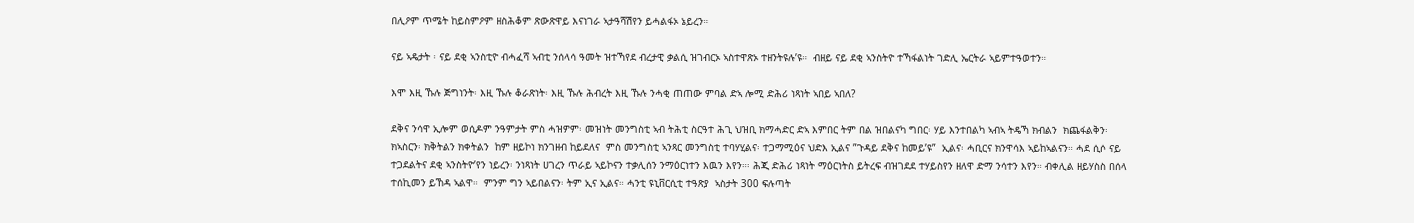በሊዖም ጥሜት ከይስምዖም ዘስሕቆም ጽውጽዋይ እናነገራ ኣታዓሻሽየን ይሓልፋኦ ኔይረን።

ናይ ኣዴታት ፡ ናይ ደቂ ኣንስቲዮ ብሓፈሻ ኣብቲ ንሰላሳ ዓመት ዝተኻየደ ብረታዊ ቃልሲ ዝገብርኦ ኣስተዋጽኦ ተዘንትዩሉ’ዩ።  ብዘይ ናይ ደቂ ኣንስትዮ ተኻፋልነት ገድሊ ኤርትራ ኣይምተዓወተን።

እሞ እዚ ኹሉ ጅግነንት፡ እዚ ኹሉ ቆራጽነት፡ እዚ ኹሉ ሕብረት እዚ ኹሉ ንሓቂ ጠጠው ምባል ድኣ ሎሚ ድሕሪ ነጻነት ኣበይ ኣበለ?

ደቅና ንሳዋ ኢሎም ወሲዶም ንዓምታት ምስ ሓዝዎም፡ መዝነት መንግስቲ ኣብ ትሕቲ ስርዓተ ሕጊ ህዝቢ ክማሓድር ድኣ እምበር ትም በል ዝበልናካ ግበር፡ ሃይ እንተበልካ ኣብኣ ትዴኻ ክብልን  ክጨፋልቅን፡ ክኣስርን፡ ክቅትልን ክቀትልን  ከም ዘይኮነ ክንገዘብ ከይደለና  ምስ መንግስቲ ኣንጻር መንግስቲ ተባሃሂልና፡ ተጋማሚዕና ህድእ ኢልና ”ጉዳይ ደቅና ከመይ’ዩ”  ኢልና፡ ሓቢርና ክንዋሳእ ኣይከኣልናን። ሓደ ሲሶ ናይ ተጋደልትና ደቂ ኣንስትዮ’የን ነይረን፡ ንነጻነት ሀገረን ጥራይ ኣይኮናን ተቃሊሰን ንማዕርነተን እዉን እየን።፡ ሕጂ ድሕሪ ነጻነት ማዕርነትስ ይትረፍ ብዝገደደ ተሃይስየን ዘለዋ ድማ ንሳተን እየን። ብቀሊል ዘይሃስስ በሰላ ተሰኪመን ይኸዳ ኣልዋ።  ምንም ግን ኣይበልናን፡ ትም ኢና ኢልና። ሓንቲ ዩኒቨርሲቲ ተዓጽያ  ኣስታት 300 ፍሉጣት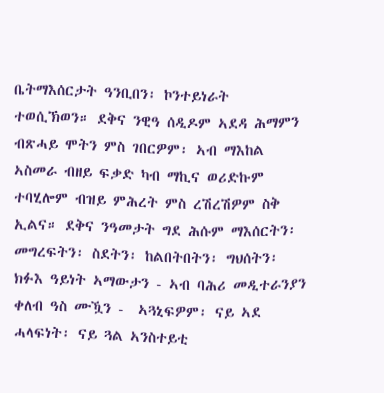ቤትማእሰርታት ዓንቢበን፡ ኮንተይነራት ተወሲኽወን። ደቅና ንዊዓ ሰዲዶም ኣደዳ ሕማምን ብጽሓይ ሞትን ምስ ገበርዎም፡ ኣብ ማእከል ኣስመራ ብዘይ ፍቃድ ካብ ማኪና ወሪድኩም ተባሂሎም ብዝይ ምሕረት ምስ ረሽረሽዎም ስቅ ኢልና። ደቅና ንዓመታት ግደ ሕሱም ማእሰርትን፡ መግረፍትን፡ ስደትን፡ ከልበትበትን፡ ግህሰትን፡ ክፉእ ዓይነት ኣማውታን - ኣብ ባሕሪ መዲተራንያን  ቀለብ ዓስ ሙዃን -  ኣጓኒፍዎም፡ ናይ ኣደ ሓላፍነት፡ ናይ ጓል ኣንስተይቲ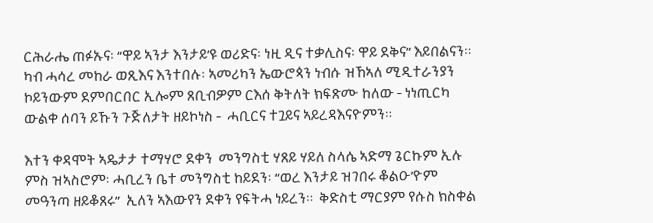ርሕራሔ ጠፉኡና፡ “ዋይ ኣንታ እንታይ’ዩ ወሪድና፡ ነዚ ዲና ተቃሊስና፡ ዋይ ደቅና” እይበልናን።  ካብ ሓሳረ መከራ ወጺእና እንተበሉ፡ ኣመሪካን ኤውሮጳን ነብሱ ዝኸኣለ ሚዲተራንያን ኮይንውም ደምበርበር ኢሎም ጸቢብዎም ርእሰ ቅትለት ክፍጽሙ ከለው - ነነጢርካ ውልቀ ሰባን ይኹን ጉጅለታት ዘይኮነስ -  ሓቢርና ተጓይና ኣይረዳእናዮምን።

እተን ቀዳሞት ኣዴታታ ተማሃሮ ደቀን  መንግስቲ ሃጸይ ሃይለ ስላሴ ኣድማ ጌርኩም ኢሉ ምስ ዝኣስሮም፡ ሓቢረን ቤተ መንግስቲ ከይደን፡ “ወረ እንታይ ዝገበሩ ቆልዑ’ዮም መዓንጣ ዘይቆጸሩ”  ኢለን ኣእውየን ደቀን የፍትሓ ነይረን።  ቅድስቲ ማርያም የሱስ ክስቀል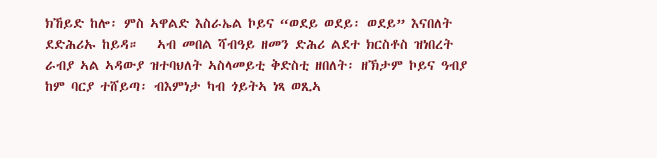ክኸይድ ከሎ፡ ምስ ኣዋልድ እስራኤል ኮይና “ወደይ ወደይ፡ ወደይ” እናበለት ደድሕሪኡ ከይዳ።   ኣብ መበል ሻብዓይ ዘመን ድሕሪ ልደተ ክርስቶስ ዝነበረት ራብያ ኣል ኣዳውያ ዝተባህለት ኣስላመይቲ ቅድስቲ ዘበለት፡ ዘኽታም ኮይና ዓብያ ከም ባርያ ተሸይጣ፡ ብእምነታ ካብ ጎይትኣ ነጻ ወጺኣ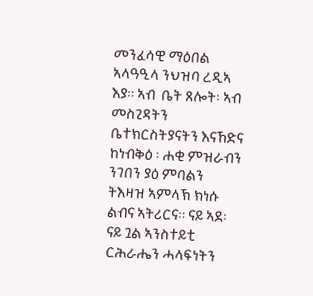መንፈሳዊ ማዕበል ኣላዓዒላ ንህዝባ ረዲኣ እያ። ኣብ  ቤት ጸሎት፡ ኣብ መስጊዳትን ቤተክርስትያናትን እናኸድና ከነብቅዕ ፡ ሐቂ ምዝራብን ንገበን ያዕ ምባልን ትእዛዝ ኣምላኽ ክነሱ ልብና ኣትሪርና። ናይ ኣደ፡ ናይ ጓል ኣንስተይቲ ርሕራሔን ሓላፍነትን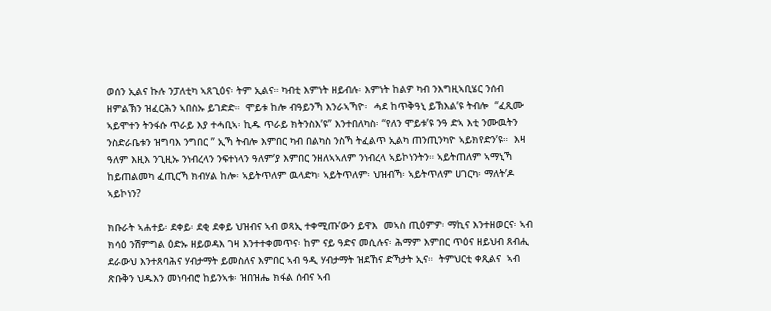ወሰን ኢልና ኩሉ ንፓለቲካ ኣጸጊዕና፡ ትም ኢልና። ካብቲ እምነት ዘይብሉ፡ እምነት ከልዎ ካብ ንእግዚኣቢሄር ንሰብ ዘምልኽን ዝፈርሕን ኣበስኡ ይገድድ።  ሞይቱ ከሎ ብዓይንኻ እንራኣኻዮ፡  ሓደ ከጥቅዓኒ ይኽእል’ዩ ትብሎ  “ፈጺሙ ኣይሞተን ትንፋሱ ጥራይ እያ ተሓቢኣ፡ ኪዱ ጥራይ ክትንስእ’ዩ” እንተበለካስ፡ “የለን ሞይቱ’ዩ ንዓ ድኣ እቲ ንሙዉትን ንስድራቤቱን ዝግባእ ንግበር ” ኢኻ ትብሎ እምበር ካብ በልካስ ንስኻ ትፈልጥ ኢልካ ጠንጢንካዮ ኣይክየድን’ዩ።  እዛ ዓለም እዚእ ንጊዚኡ ንነብረላን ንፍተነላን ዓለም’ያ እምበር ንዘለኣኣለም ንነብረላ ኣይኮነንትን። ኣይትጠለም ኣማኒኻ ከይጠልመካ ፈጢርኻ ክብሃል ከሎ፡ ኣይትጥለም ዉላድካ፡ ኣይትጥለም፡ ህዝብኻ፡ ኣይትጥለም ሀገርካ፡ ማለት’ዶ ኣይኮነን?

ክቡራት ኣሐተይ፡ ደቀይ፡ ደቂ ደቀይ ህዝብና ኣብ ወጻኢ ተቀሚጡ’ውን ይዋእ  መኣስ ጢዕምዎ፡ ማኪና እንተዘወርና፡ ኣብ ክሳዕ ንሽምግል ዕድኡ ዘይወዳእ ገዛ እንተተቀመጥና፡ ከም ናይ ዓድና መሲሉና፡ ሕማም እምበር ጥዕና ዘይህብ ጸብሒ ደራውህ እንተጸባሕና ሃብታማት ይመስለና እምበር ኣብ ዓዲ ሃብታማት ዝደኸና ድኻታት ኢና።  ትምህርቲ ቀጺልና  ኣብ ጽቡቅን ህዱእን መነባብሮ ከይንኣቱ፡ ዝበዝሔ ክፋል ሰብና ኣብ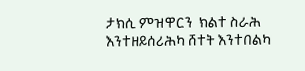ታክሲ ምዝዋርን  ክልተ ስራሕ እንተዘይሰሪሕካ ሸተት እንተበልካ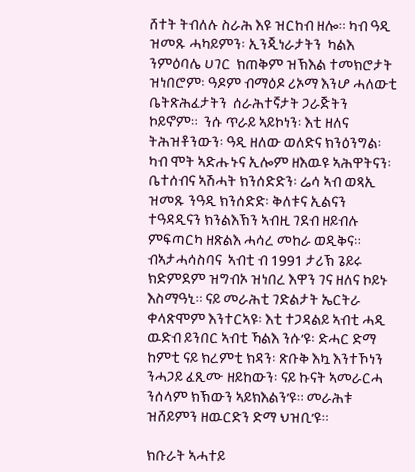ሸተት ትብለሉ ስራሕ እዩ ዝርከብ ዘሎ። ካብ ዓዲ ዝመጹ ሓካይምን፡ ኢንጂነራታትን  ካልእ ንምዕባሌ ሀገር  ክጠቅም ዝኽእል ተመክሮታት ዝነበሮም፡ ዓዶም ብማዕዶ ሪኦማ እንሆ ሓለውቲ ቤትጽሕፈታትን  ሰራሕተኛታት ጋራጅትን ኮይኖም።  ንሱ ጥራይ ኣይኮነን፡ እቲ ዘለና ትሕዝቶንውን፡ ዓዲ ዘለው ወለድና ክንዕንግል፡ ካብ ሞት ኣድሑኑና ኢሎም ዘእዉዩ ኣሕዋትናን፡ ቤተሰብና ኣሽሓት ክንሰድድን፡ ሬሳ ኣብ ወጻኢ ዝመጹ ንዓዲ ክንሰድድ፡ ቅለቱና ኢልናን ተዓዳዲናን ክንልእኽን ኣብዚ ገደብ ዘይብሉ ምፍጣርካ ዘጽልእ ሓሳረ መከራ ወዲቅና። ብኣታሓሳስባና  ኣብቲ ብ 1991 ታሪኽ ጌይሩ ክድምደም ዝግብኦ ዝነበረ እዋን ገና ዘለና ኮይኑ እስማዓኒ። ናይ መራሕቲ ገድልታት ኤርትራ ቀላጽሞም እንተርኣዩ፡ እቲ ተጋዳልይ ኣብቲ ሓዲ ዉድብ ይንበር ኣብቲ ኻልእ ንሱ’ዩ፡ ድሓር ድማ ከምቲ ናይ ክረምቲ ክዳን፡ ጽቡቅ እኳ እንተኾነን ንሓጋይ ፈጺሙ ዘይከውን፡ ናይ ኩናት ኣመራርሓ ንሰላም ክኽውን ኣይክእልን’ዩ። መራሕቱ ዝሸይምን ዘዉርድን ድማ ህዝቢ’ዩ።

ክቡራት ኣሓተይ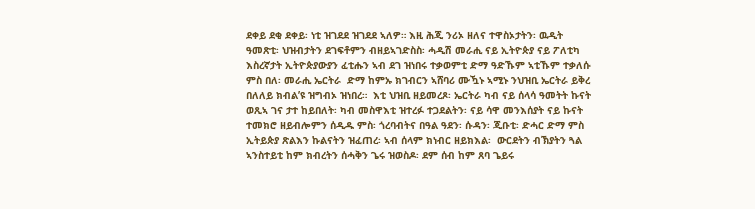ደቀይ ደቂ ደቀይ፡ ነቲ ዝገደደ ዝገደደ ኣለዎ። እዚ ሕጂ ንሪኦ ዘለና ተዋስኦታትን፡ ዉዲት ዓመጽቲ፡ ህዝብታትን ደገፍቶምን ብዘይኣገድስስ፡ ሓዲሽ መራሒ ናይ ኢትዮጵያ ናይ ፖለቲካ እስረኛታት ኢትዮጵያውያን ፈቲሑን ኣብ ደገ ዝነበሩ ተቃወምቲ ድማ ዓድኹም ኣቲኹም ተቃለሱ ምስ በለ፡ መራሒ ኤርትራ  ድማ ከምኡ ክገብርን ኣሸባሪ ሙዃኑ ኣሚኑ ንህዝቢ ኤርትራ ይቅረ በለለይ ክብል’ዩ ዝግብኦ ዝነበረ።  እቲ ህዝቢ ዘይመረጾ፡ ኤርትራ ካብ ናይ ሰላሳ ዓመትት ኩናት ወጺኣ ገና ታተ ከይበለት፡ ካብ መስዋእቲ ዝተረፉ ተጋደልትን፡ ናይ ሳዋ መንእሰያት ናይ ኩናት ተመክሮ ዘይብሎምን ሰዲዱ ምስ፡ ጎረባብትና በዓል ዓደን፡ ሱዳን፡ ጂቡቲ፡ ድሓር ድማ ምስ ኢትይጵያ ጽልእን ኩልናትን ዝፈጠረ፡ ኣብ ሰላም ክነብር ዘይክእል፡  ውርደትን ብኽያትን ጓል ኣንስተይቲ ከም ክብረትን ሰሓቅን ጌሩ ዝወስዶ፡ ደም ሰብ ከም ጸባ ጌይሩ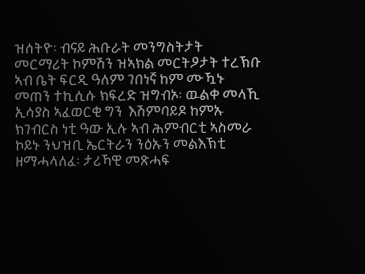ዝሰትዮ፡ ብናይ ሕቡራት መንግስትታት  መርማሪት ኮምሽን ዝኣክል መርትዖታት ተረኽቡ ኣብ ቤት ፍርዲ ዓለም ገበነኛ ከም ሙዃኑ መጠን ተኪሲሱ ክፍረድ ዝግብኦ፡ ዉልቀ መላኺ ኢሳያስ ኣፈወርቂ ግን  እሽምባይዶ ከምኡ ክገብርስ ነቲ ዓው ኢሉ ኣብ ሕምብርቲ ኣስመራ ኮይኑ ንህዝቢ ኤርትራን ንዕኡን መልእኽቲ  ዘማሓላለፈ፡ ታሪኻዊ መጽሓፍ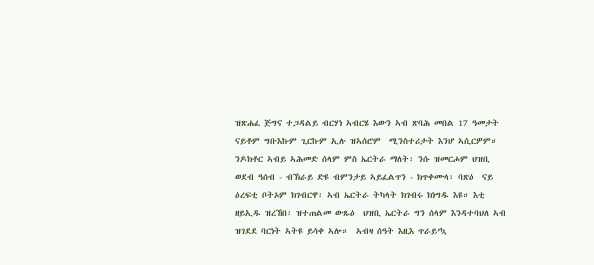ዝጽሐፈ ጅግና ተጋዳልይ ብርሃነ ኣብርሄ እውን ኣብ ጽባሕ መበል 17 ዓመታት ናይቶም ግቡእኩም ጊርኩም ኢሉ ዝኣሰሮም  ሚንስተሪታት እንሆ ኣሲርዎም።   ንዶክቶር ኣብይ ኣሕመድ ሰላም ምስ ኤርትራ ማለት፡ ንሱ ዝመርሖም ህዝቢ ወደብ ዓሰብ - ብኽራይ ድዩ ብምንታይ ኣይፈልጥን - ክጥቀሙላ፡ ባጽዕ  ናይ ዕረፍቲ ቦትኦም ክገብርዋ፡ ኣብ ኤርትራ ትካላት ክገብሩ ክነግዱ እዩ። እቲ ዘይኢዱ ዝረኸበ፡ ዝተጠልመ ውጹዕ  ህዝቢ ኤርትራ ግን ሰላም እንዳተባህለ ኣብ ዝገደደ ባርነት ኣትዩ ይሳቀ ኣሎ።  ኣብዛ ሰዓት እዚእ ጥራይ’ኳ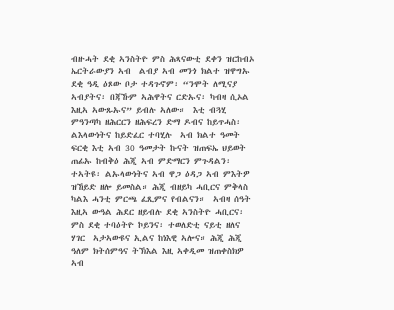ብዙሓት ደቂ ኣንስትዮ ምስ ሕጻናውቲ ደቀን ዝርከብኦ ኤርትራውያን ኣብ  ልብያ ኣብ መንጎ ክልተ ዝዋግኡ ደቂ ዓዲ ዕጾው ቦታ ተዳጉኖም፡ “ንሞት ለሚናያ ኣብያትና፡ በጃኹም ኣሕዋትና ርድኡና፡ ካብዛ ሲኦል እዚኣ ኣውጹኡና” ይብሉ ኣለው።  እቲ ብጓሂ ምዓንጣካ ዘሕርርን ዘሕፍረን ድማ ዶብና ከይጥሓስ፡ ልእላውነትና ከይድፈር ተባሂሉ  ኣብ ክልተ ዓመት ፍርቂ እቲ ኣብ 30 ዓመታት ኩናት ዝጠፍኤ ህይወት ጠፊኡ ከብቅዕ ሕጂ ኣብ ምድማርን ምጉዳልን፡ ተኣትዩ፡ ልኡላውነትና ኣብ ዋጋ ዕዳጋ ኣብ ምእትዎ ዝኸይድ ዘሎ ይመስል። ሕጂ ብዘይካ ሓቢርና ምቅላስ ካልእ ሓንቲ ምርጫ ፈጺምና የብልናን።  ኣብዛ ሰዓት እዚኣ ውዓል ሕደር ዘይብሉ ደቂ ኣንስትዮ ሓቢርና፡  ምስ ደቂ ተባዕትዮ ኮይንና፡ ተወለድቲ ናይቲ ዘለና ሃገር  ኣታኣውዩና ኢልና ከነእዊ ኣሎና። ሕጂ ሕጂ ዓለም ክትሰምዓና ትኽእል እዚ ኣቀዲመ ዝጠቀስክዎ ኣብ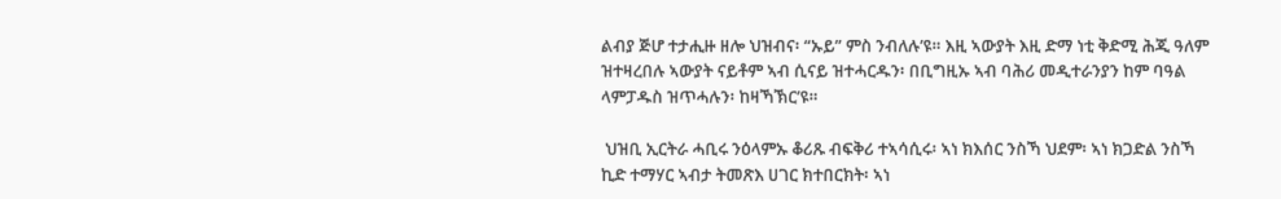ልብያ ጅሆ ተታሒዙ ዘሎ ህዝብና፡ “ኡይ” ምስ ንብለሉ’ዩ። እዚ ኣውያት እዚ ድማ ነቲ ቅድሚ ሕጂ ዓለም ዝተዛረበሉ ኣውያት ናይቶም ኣብ ሲናይ ዝተሓርዱን፡ በቢግዚኡ ኣብ ባሕሪ መዲተራንያን ከም ባዓል ላምፓዱስ ዝጥሓሉን፡ ከዛኻኽር’ዩ።

 ህዝቢ ኢርትራ ሓቢሩ ንዕላምኡ ቆሪጹ ብፍቅሪ ተኣሳሲሩ፡ ኣነ ክእሰር ንስኻ ህደም፡ ኣነ ክጋድል ንስኻ ኪድ ተማሃር ኣብታ ትመጽእ ሀገር ክተበርክት፡ ኣነ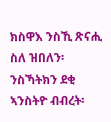ክስዋእ ንስኺ ጽናሒ ስለ ዝበለን፡ ንስኻትክን ደቂ ኣንስትዮ ብብረት፡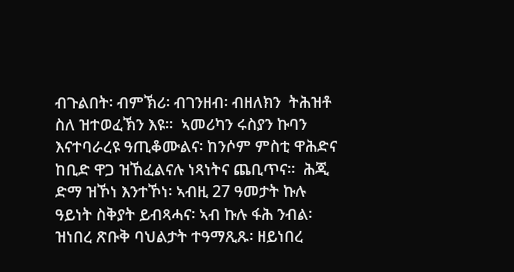ብጉልበት፡ ብምኽሪ፡ ብገንዘብ፡ ብዘለክን  ትሕዝቶ ስለ ዝተወፈኽን እዩ።  ኣመሪካን ሩስያን ኩባን እናተባራረዩ ዓጢቆሙልና፡ ከንሶም ምስቲ ዋሕድና ከቢድ ዋጋ ዝኸፈልናሉ ነጻነትና ጨቢጥና።  ሕጂ ድማ ዝኾነ እንተኾነ፡ ኣብዚ 27 ዓመታት ኩሉ ዓይነት ስቅያት ይብጻሓና፡ ኣብ ኩሉ ፋሕ ንብል፡ ዝነበረ ጽቡቅ ባህልታት ተዓማጺጹ፡ ዘይነበረ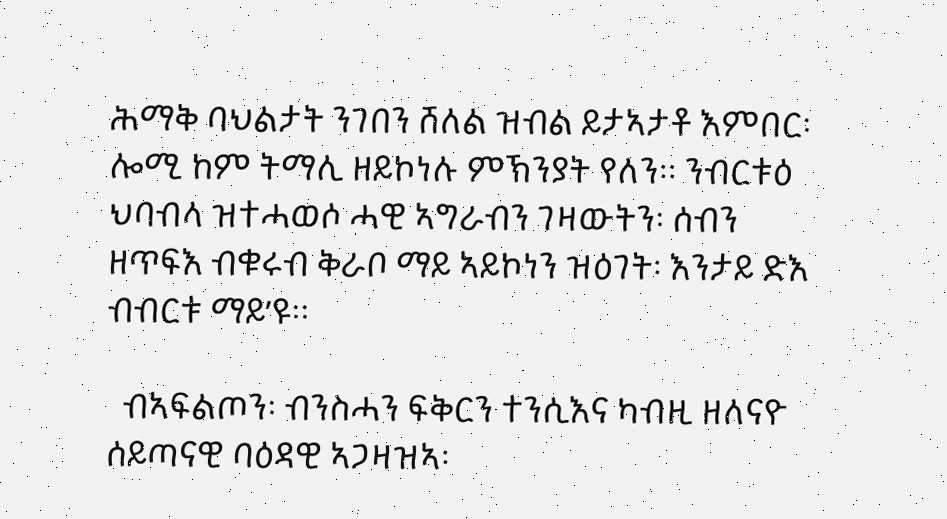ሕማቅ ባህልታት ንገበን ሸለል ዝብል ይታኣታቶ እምበር፡ ሎሚ ከም ትማሊ ዘይኮነሉ ምኽንያት የለን። ንብርቱዕ ህባብላ ዝተሓወሶ ሓዊ ኣግራብን ገዛውትን፡ ሰብን ዘጥፍእ ብቁሩብ ቅራቦ ማይ ኣይኮነን ዝዕገት፡ እንታይ ድእ ብብርቱ ማይ’ዩ።

  ብኣፍልጦን፡ ብንስሓን ፍቅርን ተንሲእና ካብዚ ዘለናዮ ሰይጣናዊ ባዕዳዊ ኣጋዛዝኣ፡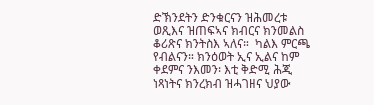ድኽንደትን ድንቁርናን ዝሕመረቱ ወጺእና ዝጠፍኣና ክብርና ክንመልስ ቆሪጽና ክንትስእ ኣለና።  ካልእ ምርጫ የብልናን። ክንዕወት ኢና ኢልና ከም ቀደምና ንእመን፡ እቲ ቅድሚ ሕጂ ነጻነትና ክንረክብ ዝሓገዘና ህያው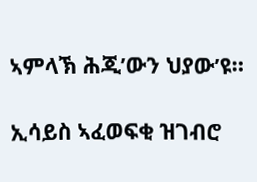ኣምላኽ ሕጂ’ውን ህያው’ዩ።

ኢሳይስ ኣፈወፍቂ ዝገብሮ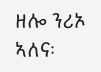ዘሎ ንሪኦ ኣለና፡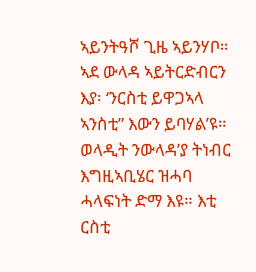ኣይንትዓሾ ጊዜ ኣይንሃቦ። ኣደ ውላዳ ኣይትርድብርን እያ፡ ‘ንርስቲ ይዋጋኣላ ኣንስቲ” እውን ይባሃል’ዩ።   ወላዲት ንውላዳ’ያ ትነብር እግዚኣቢሄር ዝሓባ ሓላፍነት ድማ እዩ። እቲ ርስቲ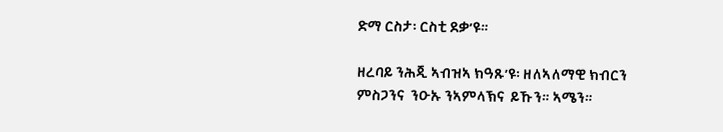ድማ ርስታ፡ ርስቲ ደቃ’ዩ።

ዘረባይ ንሕጂ ኣብዝኣ ክዓጹ’ዩ፡ ዘለኣለማዊ ክብርን ምስጋንና  ንዑኡ ንኣምላኽና  ይኹን። ኣሜን።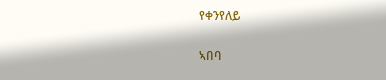የቀንየለይ

ኣበባ